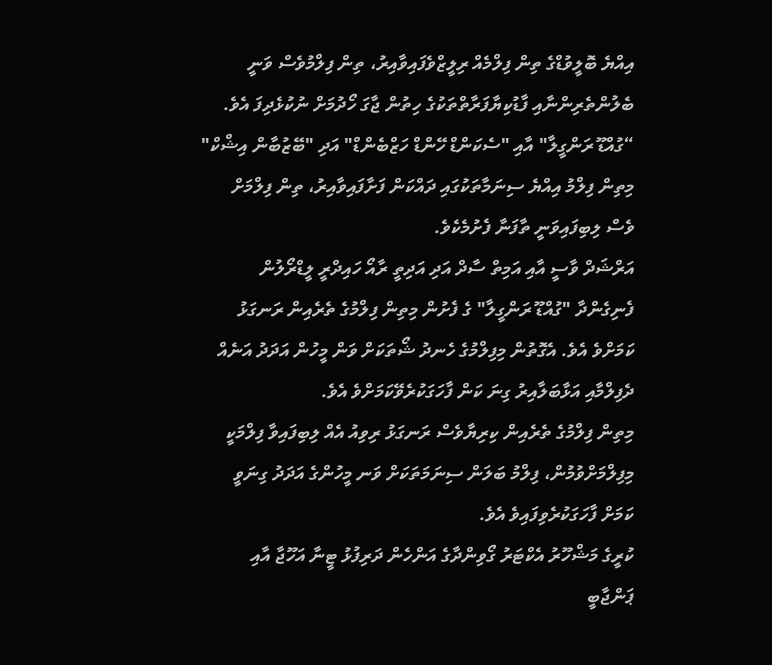އިއްޔެ ބޮލީވުޑްގެ ތިން ފިލްމެއް ރިލީޒްވެފައިވާއިރު، ތިން ފިލްމުވެސް ވަނީ ބެލުންތެރިންނާއި ފާޑުކިޔާފަރާތްތަކުގެ ހިތުން ޖާގަ ހޯދުމަށް ނުކުޅެދިފަ އެވެ.
“ގުއްޑޫ ރަންގީލާ" އާއި "ސެކަންޑް ހޭންޑް ހަޒްބެންޑް" އަދި "ބޭޒުބާން އިޝްކް" މިތިން ފިލްމު އިއްޔެ ސިނަމާތަކުގައި ދައްކަން ފަށާފައިވާއިރު، ތިން ފިލްމަށް ވެސް ލިބިފައިވަނީ ތާފަނާ ފެށުމެކެވެ.
އަރްޝަދް ވާސީ އާއި އަމިތް ސާދް އަދި އަދިތީ ރާއޯ ހައިދްރީ ލީޑްރޯލުން ފެނިގެންދާ "ގުއްޑޫ ރަންގީލާ" ގެ ފެށުން މިތިން ފިލްމުގެ ތެރެއިން ރަނގަޅު ކަމަށްވެ އެވެ. އެގޮތުން މިފިލްމުގެ ހެނދު ޝޯތަކަށް ވަން މީހުން އަދަދު އަނެއް ދެފިލްމާއި އަޅާބަލާއިރު ގިނަ ކަން ފާހަގަކުރެވޭކަމަށްވެ އެވެ.
މިތިން ފިލްމުގެ ތެރެއިން ކިރިޔާވެސް ރަނގަޅު ރިވިއު އެއް ލިބިފައިވާ ފިލްމަކީ މިފިލްމަށްވުމުން، ފިލްމު ބަލަން ސިނަމަތަކަށް ވަނ މީހުންގެ އަދަދު ގިނަވީ ކަމަށް ފާހަގަކުރެވިފައިވެ އެވެ.
ކުރީގެ މަޝްހޫރު އެކްޓަރު ގޯވިންދާގެ އަންހެން ދަރިފުޅު ޓީނާ އަހޫޖާ އާއި ޕަންޖާބީ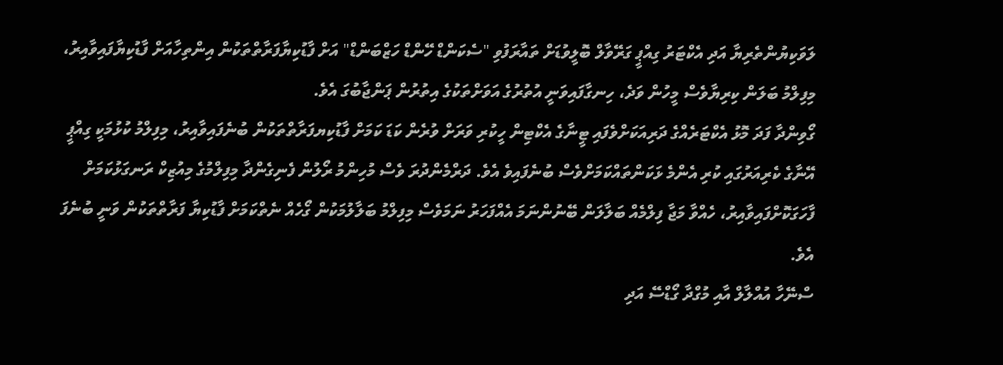ލަވަކިޔުންތެރިޔާ އަދި އެކްޓަރު ގިއްޕީ ގަރޭވާލް ބޮލީވުޑަށް ތައާރަފުވި "ސެކަންޑް ހޭންޑް ހަޒްބަންޑް" އަށް ފާޑުކިޔާފަރާތްތަކުން އިންތިހާއަށް ފާޑުކިޔާފައިވާއިރު، މިފިލްމު ބަލަން ކިރިޔާވެސް މީހުން ވަދެ، ހިނގާފައިވަނީ އުތުރުގެ އަވަށްތަކުގެ އިތުރުން ޕަންޖާބުގަ އެވެ.
ގޯވިންދާ ފަދަ މޮޅު އެކްޓަރެއްގެ ދަރިއަކަށްވެފައި ޓީނާގެ އެކްޓިން ހީކުރި ވަރަށް ވުރެން ކަޑަ ކަމަށް ފާޑުކިޔފަރާތްތަކުން ބުނެފައިވާއިރު، މިފިލްމު ކުޅުމަކީ ގިއްޕީ އޭނާގެ ކެރިއަރުގައި ކުރި އެންމެ ޅަކަންތައްކަމަށްވެސް ބުނެފައިވެ އެވެ. ދަރްމެންދުރަ ވެސް މުހިންމު ރޯލުން ފެނިގެންދާ މިފިލްމުގެ މިއުޒިކް ރަނގަޅުކަމަށް ފާހަގަކޮށްފައިވާއިރު، ހެއްވާ މަޖާ ފިލްމެއް ބަލާލަން ބޭނުންނަމަ އެއްފަހަރު ނަމަވެސް މިފިލްމު ބަލާލުމަކުން ގޯހެއް ނެތްކަމަށް ފާޑުކިޔާ ފަރާތްތަކުން ވަނީ ބުނެފަ އެވެ.
ސްނޭހާ އުއްލާލް އާއި މުގްދާ ގޯޑްސޭ އަދި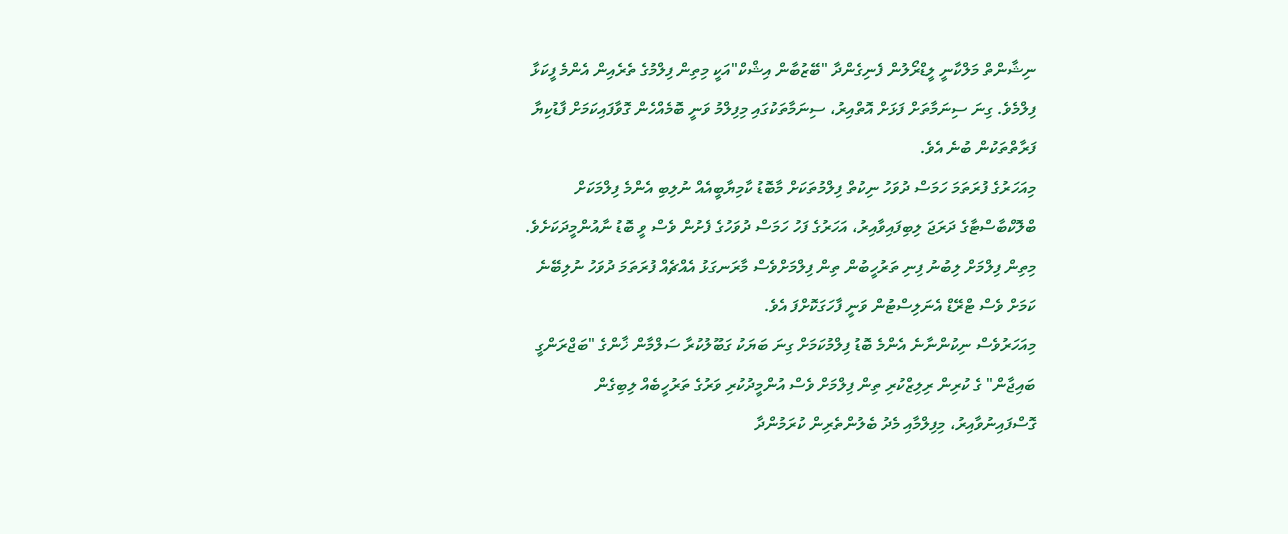ނިޝާންތް މަލްކާނީ ލީޑްރޯލުން ފެނިގެންދާ "ބޭޒުބާން އިޝްކް"އަކީ މިތިން ފިލްމުގެ ތެރެއިން އެންމެ ފީކަޅާ ފިލްމެވެ. ގިނަ ސިނަމާތަށް ފަޅަށް އޮތްއިރު، ސިނަމާތަކުގައި މިފިލްމު ވަނީ ބޮމެއްހެން ގޮވާފައިކަމަށް ފާޑުކިޔާ ފަރާތްތަކުން ބުނެ އެވެ.
މިއަހަރުގެ ފުރަތަމަ ހަމަސް ދުވަހު ނިކުތް ފިލްމުތަކަށް މާބޮޑު ކާމިޔާބީއެއް ނުލިބި އެންމެ ފިލްމަކަށް ބްލޮކްބާސްޓާގެ ދަރަޖަ ލިބިފައިވާއިރު، އަހަރުގެ ފަހު ހަމަސް ދުވަހުގެ ފެށުން ވެސް ވީ ބޮޑު ނާއުންމީދަކަށެވެ.
މިތިން ފިލްމަށް ލިބުނު ފިނި ތަރުހީބުން ތިން ފިލްމަށްވެސް މާރަނގަޅު އެއްޗެއް ފުރަތަމަ ދުވަހު ނުލިބޭނެ ކަމަށް ވެސް ޓްރޭޑް އެނަލިސްޓުން ވަނީ ފާހަގަކޮށްފަ އެވެ.
މިއަހަރުވެސް ނިކުންނާނެ އެންމެ ބޮޑު ފިލްމުކަމަށް ގިނަ ބަޔަކު ގަބޫލުކުރާ ސަލްމާން ޚާންގެ "ބަޖްރަންގީ ބައިޖާން" ގެ ކުރިން ރިލިޒްކުރި ތިން ފިލްމަށް ވެސް އުންމީދުކުރި ވަރުގެ ތަރުހީބެއް ލިބިގެން ގޮސްފައިނުވާއިރު، މިފިލްމާއި މެދު ބެލުންތެރިން ކުރަމުންދާ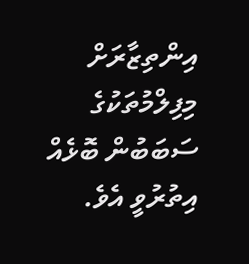އިންތިޒާރަށް މިފިލްމުތަކުގެ ސަބަބުން ބޮޅެއް އިތުރުވީ އެވެ.